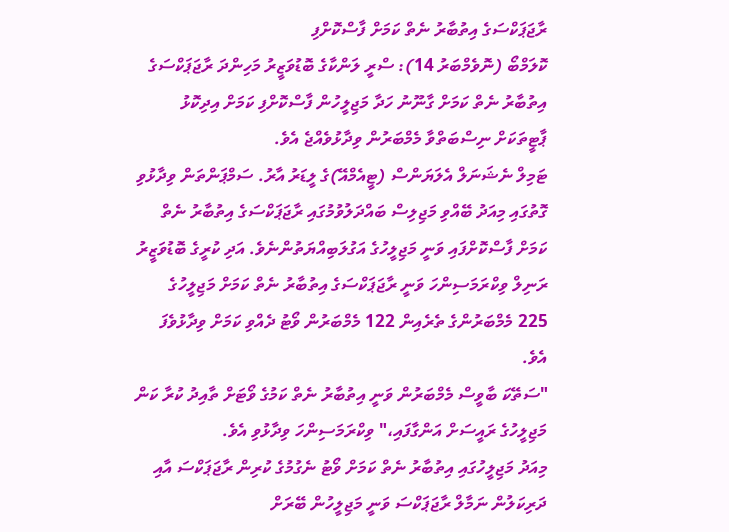ރާޖަޕަކްސަގެ އިތުބާރު ނެތް ކަމަށް ފާސްކޮށްފި
ކޮލަމްބޯ (ނޮވެމްބަރު 14): ސްރީ ލަންކާގެ ބޮޑުވަޒީރު މަހިންދަ ރާޖަޕަކްސަގެ އިތުބާރު ނެތް ކަމަށް ގާނޫނު ހަދާ މަޖިލީހުން ފާސްކޮށްފި ކަމަށް އިދިކޮޅު ޕާޓީތަކަށް ނިސްބަތްވާ މެމްބަރުން ވިދާޅުވެއްޖެ އެވެ.
ޓަމިލް ނެޝަނަލް އެލަޔަންސް (ޓީއެމްއޭ)ގެ ލީޑަރު އާރު. ސަމްޕަންތަން ވިދާޅުވި ގޮތުގައި މިއަދު ބޭއްވި މަޖިލިސް ބައްދަލުވުމުގައި ރާޖަޕަކްސަގެ އިތުބާރު ނެތް ކަމަށް ފާސްކޮށްފައި ވަނީ މަޖިލީހުގެ އަގުލަބިއްޔަތުންނެވެ. އަދި ކުރީގެ ބޮޑުވަޒީރު ރަނިލް ވިކްރަމަސިންހަ ވަނީ ރާޖަޕަކްސަގެ އިތުބާރު ނެތް ކަމަށް މަޖިލީހުގެ 225 މެމްބަރުންގެ ތެރެއިން 122 މެމްބަރުން ވޯޓު ދެއްވި ކަމަށް ވިދާޅުވެފަ އެވެ.
"ސަތޭކަ ބާވީސް މެމްބަރުން ވަނީ އިތުބާރު ނެތް ކަމުގެ ވޯޓަށް ތާއިދު ކުރާ ކަން މަޖިލީހުގެ ރައީސަށް އަންގާފައި،" ވިކްރަމަސިންހަ ވިދާޅުވި އެވެ.
މިއަދު މަޖިލީހުގައި އިތުބާރު ނެތް ކަމަށް ވޯޓު ނެގުމުގެ ކުރިން ރާޖަޕަކްސަ އާއި ދަރިކަލުން ނަމާލް ރާޖަޕަކްސަ ވަނީ މަޖިލީހުން ބޭރަށް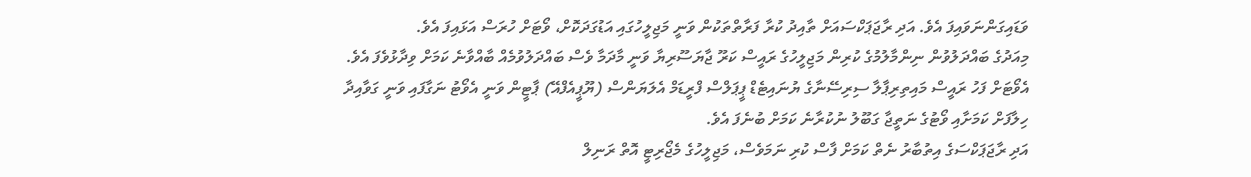ވަޑައިގަންނަވައިފަ އެވެ. އަދި ރާޖަޕަކްސައަށް ތާއިދު ކުރާ ފަރާތްތަކުން ވަނީ މަޖިލީހުގައި އަޑުގަދަކޮށް، ވޯޓަށް ހުރަސް އަޅައިފަ އެވެ.
މިއަދުގެ ބައްދަލުވުން ނިންމާލުމުގެ ކުރިން މަޖިލީހުގެ ރައީސް ކަރޫ ޖާޔަސޫރިޔާ ވަނީ މާދަމާ ވެސް ބައްދަލުވުމެއް ބާއްވާނެ ކަމަށް ވިދާޅުވެފަ އެވެ.
އެވޯޓަށް ފަހު ރައީސް މައިތިރިޕާލާ ސިރިސޭނާގެ ޔުނައިޓެޑް ޕީޕަލްސް ފްރީޑަމް އެލަޔަންސް (ޔޫޕީއެފްއޭ) ޕާޓީން ވަނީ އެވޯޓު ނަގާފައި ވަނީ ގަވާއިދާ ހިލާފަށް ކަމަށާއި ވޯޓުގެ ނަތީޖާ ގަބޫލު ނުކުރާނެ ކަމަށް ބުނެފަ އެވެ.
އަދި ރާޖަޕަކްސަގެ އިތުބާރު ނެތް ކަމަށް ފާސް ކުރި ނަމަވެސް، މަޖިލީހުގެ މެޖޯރިޓީ އޮތް ރަނިލް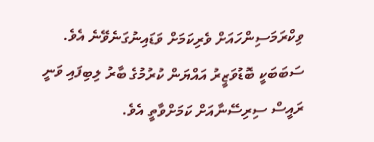ވިކްރަމަސިންހައަށް ވެރިކަމަށް ވަޑައިނުގަނެވޭނެ އެވެ. ސަބަބަކީ ބޮޑުވަޒީރު އައްޔަން ކުރުމުގެ ބާރު ލިބިފައި ވަނީ ރައީސް ސިރިސޭނާއަށް ކަމަށްވާތީ އެވެ.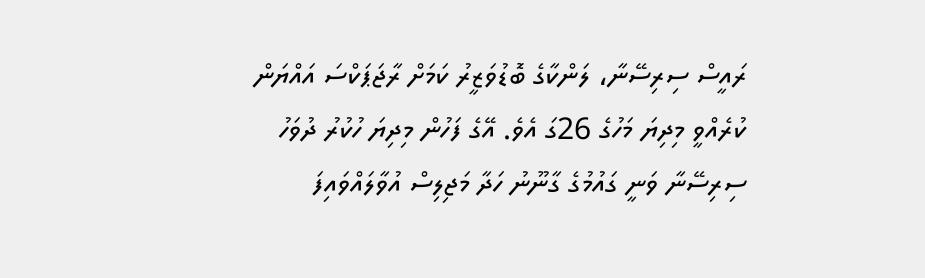ރައީސް ސިރިސޭނާ، ލަންކާގެ ބޮޑުވަޒީރު ކަމަށް ރާޖަޕަކްސަ އައްޔަން ކުރެއްވީ މިދިޔަ މަހުގެ 26ގަ އެވެ. އޭގެ ފަހުން މިދިޔަ ހުކުރު ދުވަހު ސިރިސޭނާ ވަނީ ގައުމުގެ ގާނޫނު ހަދާ މަޖިލިސް އުވާލައްވައިފަ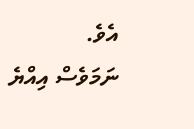އެވެ.
ނަމަވެސް އިއްޔެ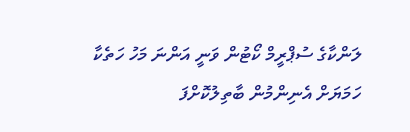ލަންކާގެ ސުޕްރީމް ކޯޓުން ވަނީ އަންނަ މަހު ހަތެކާ ހަމަޔަށް އެނިންމުން ބާތިލުކޮށްފަ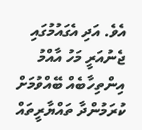އެވެ. އަދި އެގައުމުގައި ޖެނުއަރީ މަހު އާއްމު އިންތިހާބެއް ބޭއްވުމަށް ކުރަމުންދާ ތައްޔާރީތައް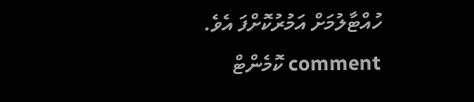ހުއްޓާލުމަށް އަމުރުކޮށްފަ އެވެ.
comment ކޮމެންޓް